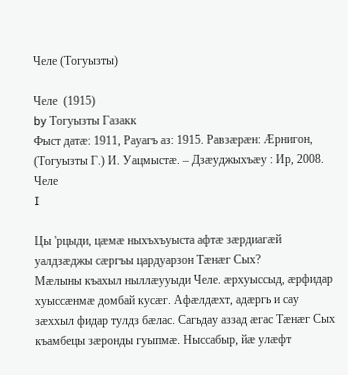Челе (Тогуызты)

Челе  (1915)
by Тогуызты Газакк
Фыст датæ: 1911, Рауагъ аз: 1915. Равзæрæн: Æрнигон, (Тогуызты Г.) И. Уацмыстæ. – Дзæуджыхъæу : Ир, 2008.
Челе
I

Цы 'рцыди, цæмæ ныхъхъуыста афтæ зæрдиагæй уалдзæджы сæргъы цардуарзон Тæнæг Сых?
Мæлыны къахыл ныллæууыди Челе. æрхуыссыд, æрфидар хуыссæнмæ домбай кусæг. Афæлдæхт, адæргь и сау зæххыл фидар тулдз бæлас. Сагьдау аззад æгас Тæнæг Сых къамбецы зæронды гуыпмæ. Ныссабыр, йæ улæфт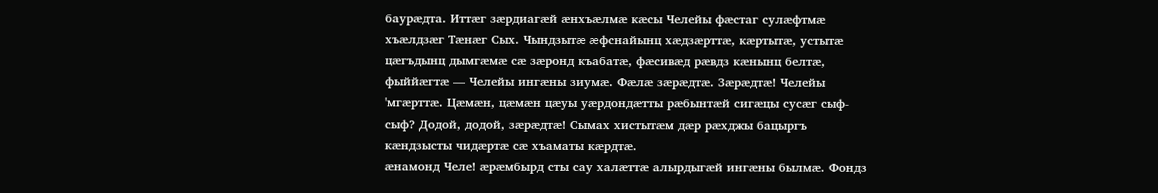баурæдта. Иттæг зæрдиагæй æнхъæлмæ кæсы Челейы фæстаг сулæфтмæ хъæлдзæг Тæнæг Сых. Чындзытæ æфснайынц хæдзæрттæ, кæртытæ, устытæ цæгъдынц дымгæмæ сæ зæронд къабатæ, фæсивæд рæвдз кæнынц белтæ, фыййæгтæ — Челейы ингæны зиумæ. Фæлæ зæрæдтæ. Зæрæдтæ! Челейы 'мгæрттæ. Цæмæн, цæмæн цæуы уæрдондæтты рæбынтæй сигæцы сусæг сыф-сыф? Додой, додой, зæрæдтæ! Сымах хистытæм дæр рæхджы бацыргъ кæндзысты чидæртæ сæ хъаматы кæрдтæ.
æнамонд Челе! æрæмбырд сты сау халæттæ алырдыгæй ингæны былмæ. Фондз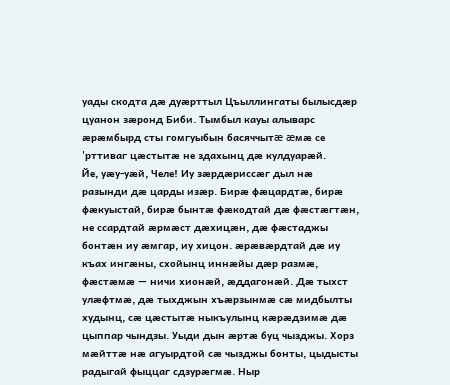уады скодта дæ дуæрттыл Цъыллингаты былысдæр цуанон зæронд Биби. Тымбыл кауы алыварс æрæмбырд сты гомгуыбын басяччытæ æмæ се 'рттиваг цæстытæ не здахынц дæ кулдуарæй.
Йе, уæу-уæй, Челе! Иу зæрдæриссæг дыл нæ разынди дæ царды изæр. Бирæ фæцардтæ, бирæ фæкуыстай, бирæ бынтæ фæкодтай дæ фæстæгтæн, не ссардтай æрмæст дæхицæн, дæ фæстаджы бонтæн иу æмгар, иу хицон. æрæвæрдтай дæ иу къах ингæны, схойынц иннæйы дæр размæ, фæстæмæ — ничи хионæй, æддагонæй. Дæ тыхст улæфтмæ, дæ тыхджын хъæрзынмæ сæ мидбылты худынц, сæ цæстытæ ныкъулынц кæрæдзимæ дæ цыппар чындзы. Уыди дын æртæ буц чызджы. Хорз мæйттæ нæ агуырдтой сæ чызджы бонты, цыдысты радыгай фыццаг сдзурæгмæ. Ныр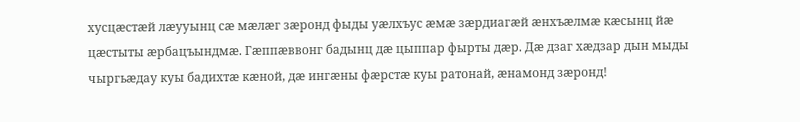хусцæстæй лæууынц сæ мæлæг зæронд фыды уæлхъус æмæ зæрдиагæй æнхъæлмæ кæсынц йæ цæстыты æрбацъындмæ. Гæппæввонг бадынц дæ цыппар фырты дæр. Дæ дзаг хæдзар дын мыды чыргьæдау куы бадихтæ кæной, дæ ингæны фæрстæ куы ратонай, æнамонд зæронд!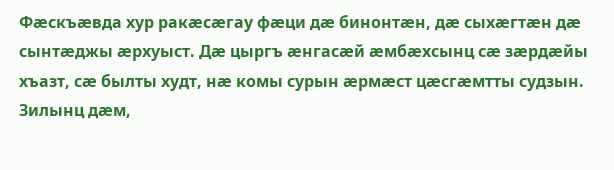Фæскъæвда хур ракæсæгау фæци дæ бинонтæн, дæ сыхæгтæн дæ сынтæджы æрхуыст. Дæ цыргъ æнгасæй æмбæхсынц сæ зæрдæйы хъазт, сæ былты худт, нæ комы сурын æрмæст цæсгæмтты судзын. Зилынц дæм,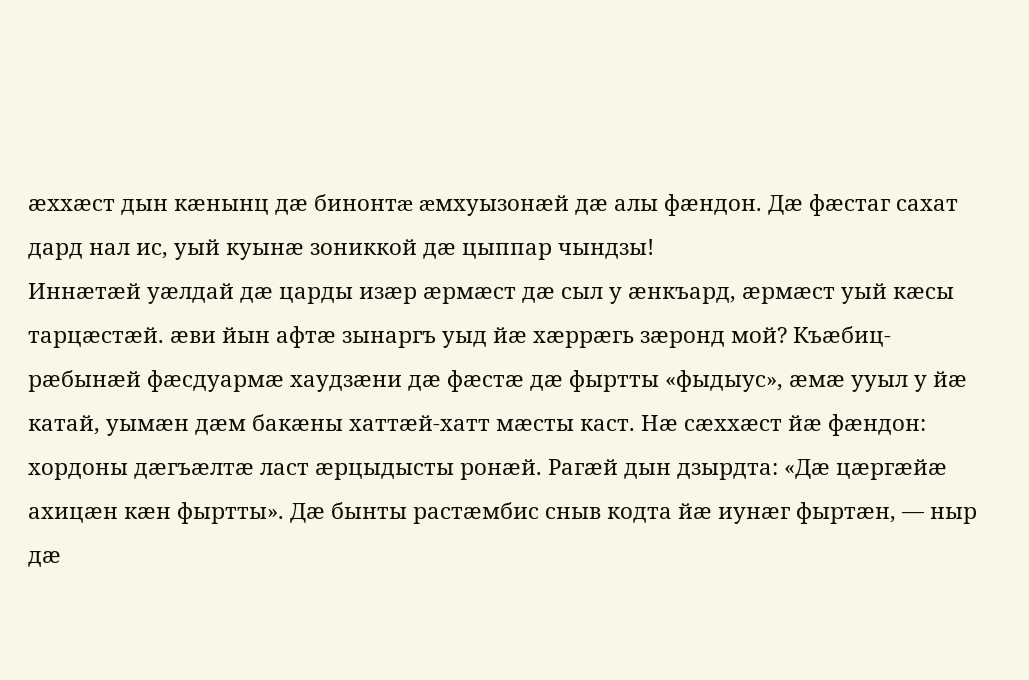æххæст дын кæнынц дæ бинонтæ æмхуызонæй дæ алы фæндон. Дæ фæстаг сахат дард нал ис, уый куынæ зониккой дæ цыппар чындзы!
Иннæтæй уæлдай дæ царды изæр æрмæст дæ сыл у æнкъард, æрмæст уый кæсы тарцæстæй. æви йын афтæ зынаргъ уыд йæ хæррæгь зæронд мой? Къæбиц-рæбынæй фæсдуармæ хаудзæни дæ фæстæ дæ фыртты «фыдыус», æмæ ууыл у йæ катай, уымæн дæм бакæны хаттæй-хатт мæсты каст. Нæ сæххæст йæ фæндон: хордоны дæгъæлтæ ласт æрцыдысты ронæй. Рагæй дын дзырдта: «Дæ цæргæйæ ахицæн кæн фыртты». Дæ бынты растæмбис сныв кодта йæ иунæг фыртæн, — ныр дæ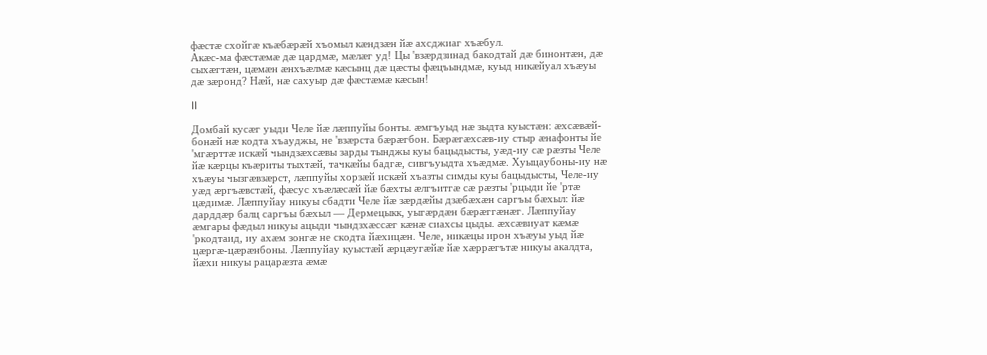фæстæ схойгæ къæбæрæй хъомыл кæндзæн йæ ахсджиаг хъæбул.
Акæс-ма фæстæмæ дæ цардмæ, мæлæг уд! Цы 'взæрдзинад бакодтай дæ бинонтæн, дæ сыхæгтæн, цæмæн æнхъæлмæ кæсынц дæ цæсты фæцъындмæ, куыд никæйуал хъæуы дæ зæронд? Нæй, нæ сахуыр дæ фæстæмæ кæсын!

II

Домбай кусæг уыди Челе йæ лæппуйы бонты. æмгъуыд нæ зыдта куыстæн: æхсæвæй-бонæй нæ кодта хъауджы, не 'взæрста бæрæгбон. Бæрæгæхсæв-иу стыр æнафонты йе 'мгæрттæ искæй чындзæхсæвы зарды тынджы куы бацыдысты, уæд-иу сæ рæзты Челе йæ кæрцы къæриты тыхтæй, тачкæйы бадгæ, сивгъуыдта хъæдмæ. Хуыцаубоны-иу нæ хъæуы чызгæвзæрст, лæппуйы хорзæй искæй хъазты симды куы бацыдысты, Челе-иу уæд æргъæвстæй, фæсус хъæлæсæй йæ бæхты æлгъитгæ сæ рæзты 'рцыди йе 'ртæ цæдимæ. Лæппуйау никуы сбадти Челе йæ зæрдæйы дзæбæхæн саргъы бæхыл: йæ дарддæр балц саргъы бæхыл — Дермецыкк, уыгæрдæн бæрæггæнæг. Лæппуйау æмгары фæдыл никуы ацыди чындзхæссæг кæнæ сиахсы цыды. æхсæвиуат кæмæ 'ркодтаид, иу ахæм зонгæ не скодта йæхицæн. Челе, никæцы ирон хъæуы уыд йæ цæргæ-цæрæнбоны. Лæппуйау куыстæй æрцæугæйæ йæ хæррæгътæ никуы акалдта, йæхи никуы рацарæзта æмæ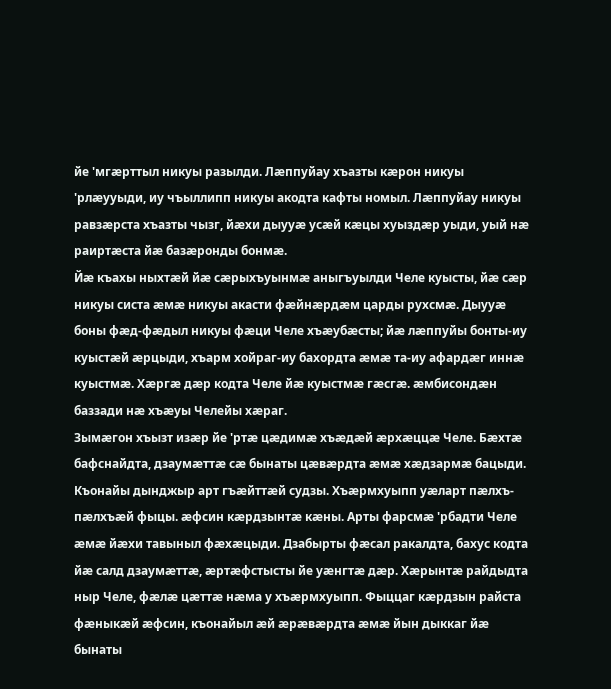йе 'мгæрттыл никуы разылди. Лæппуйау хъазты кæрон никуы 'рлæууыди, иу чъыллипп никуы акодта кафты номыл. Лæппуйау никуы равзæрста хъазты чызг, йæхи дыууæ усæй кæцы хуыздæр уыди, уый нæ раиртæста йæ базæронды бонмæ.
Йæ къахы ныхтæй йæ сæрыхъуынмæ аныгъуылди Челе куысты, йæ сæр никуы систа æмæ никуы акасти фæйнæрдæм царды рухсмæ. Дыууæ боны фæд-фæдыл никуы фæци Челе хъæубæсты; йæ лæппуйы бонты-иу куыстæй æрцыди, хъарм хойраг-иу бахордта æмæ та-иу афардæг иннæ куыстмæ. Хæргæ дæр кодта Челе йæ куыстмæ гæсгæ. æмбисондæн баззади нæ хъæуы Челейы хæраг.
Зымæгон хъызт изæр йе 'ртæ цæдимæ хъæдæй æрхæццæ Челе. Бæхтæ бафснайдта, дзаумæттæ сæ бынаты цæвæрдта æмæ хæдзармæ бацыди. Къонайы дынджыр арт гъæйттæй судзы. Хъæрмхуыпп уæларт пæлхъ-пæлхъæй фыцы. æфсин кæрдзынтæ кæны. Арты фарсмæ 'рбадти Челе æмæ йæхи тавыныл фæхæцыди. Дзабырты фæсал ракалдта, бахус кодта йæ салд дзаумæттæ, æртæфстысты йе уæнгтæ дæр. Хæрынтæ райдыдта ныр Челе, фæлæ цæттæ нæма у хъæрмхуыпп. Фыццаг кæрдзын райста фæныкæй æфсин, къонайыл æй æрæвæрдта æмæ йын дыккаг йæ бынаты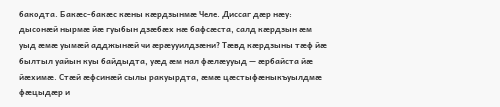бакодта. Бакæс-бакæс кæны кæрдзынмæ Челе. Диссаг дæр нæу: дысонæй нырмæ йæ гуыбын дзæбæх нæ бафсæста, салд кæрдзын æм уыд æмæ уымæй адджынæй чи æрæууилдзæни? Тæвд кæрдзыны тæф йæ былтыл уайын куы байдыдта, уæд æм нал фæлæууыд — æрбайста йæ йæхимæ. Стæй æфсинæй сылы ракуырдта, æмæ цæстыфæныкъуылдмæ фæцыдæр и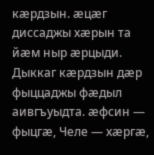кæрдзын. æцæг диссаджы хæрын та йæм ныр æрцыди. Дыккаг кæрдзын дæр фыццаджы фæдыл аивгъуыдта. æфсин — фыцгæ, Челе — хæргæ,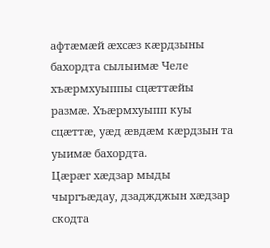афтæмæй æхсæз кæрдзыны бахордта сылыимæ Челе хъæрмхуыппы сцæттæйы размæ. Хъæрмхуыпп куы сцæттæ, уæд æвдæм кæрдзын та уыимæ бахордта.
Цæрæг хæдзар мыды чыргъæдау, дзаджджын хæдзар скодта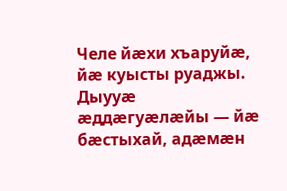Челе йæхи хъаруйæ, йæ куысты руаджы. Дыууæ æддæгуæлæйы — йæ бæстыхай, адæмæн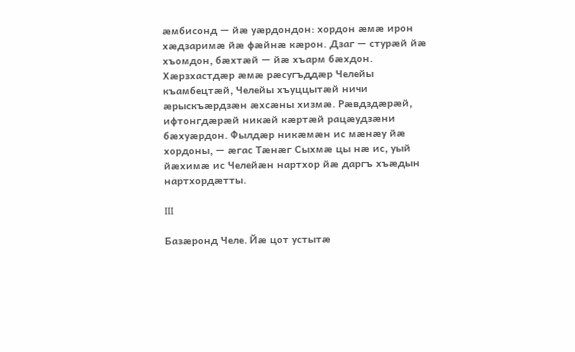æмбисонд — йæ уæрдондон: хордон æмæ ирон хæдзаримæ йæ фæйнæ кæрон. Дзаг — стурæй йæ хъомдон, бæхтæй — йæ хъарм бæхдон. Хæрзхастдæр æмæ рæсугъддæр Челейы къамбецтæй, Челейы хъуццытæй ничи æрыскъæрдзæн æхсæны хизмæ. Рæвдздæрæй, ифтонгдæрæй никæй кæртæй рацæудзæни бæхуæрдон. Фылдæр никæмæн ис мæнæу йæ хордоны, — æгас Тæнæг Сыхмæ цы нæ ис, уый йæхимæ ис Челейæн нартхор йæ даргъ хъæдын нартхордæтты.

III

Базæронд Челе. Йæ цот устытæ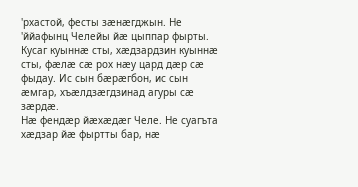'рхастой, фесты зæнæгджын. Не 'ййафынц Челейы йæ цыппар фырты. Кусаг куыннæ сты, хæдзардзин куыннæ сты, фæлæ сæ рох нæу цард дæр сæ фыдау. Ис сын бæрæгбон, ис сын æмгар, хъæлдзæгдзинад агуры сæ зæрдæ.
Нæ фендæр йæхæдæг Челе. Не суагъта хæдзар йæ фыртты бар, нæ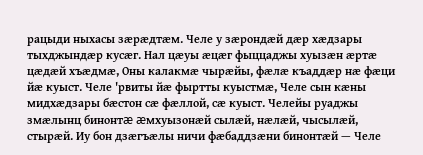рацыди ныхасы зæрæдтæм. Челе у зæрондæй дæр хæдзары тыхджындæр кусæг. Нал цæуы æцæг фыццаджы хуызæн æртæ цæдæй хъæдмæ, Оны калакмæ чырæйы, фæлæ къаддæр нæ фæци йæ куыст. Челе 'рвиты йæ фыртты куыстмæ, Челе сын кæны мидхæдзары бæстон сæ фæллой, сæ куыст. Челейы руаджы змæлынц бинонтæ æмхуызонæй сылæй, нæлæй, чысылæй, стырæй. Иу бон дзæгъæлы ничи фæбаддзæни бинонтæй — Челе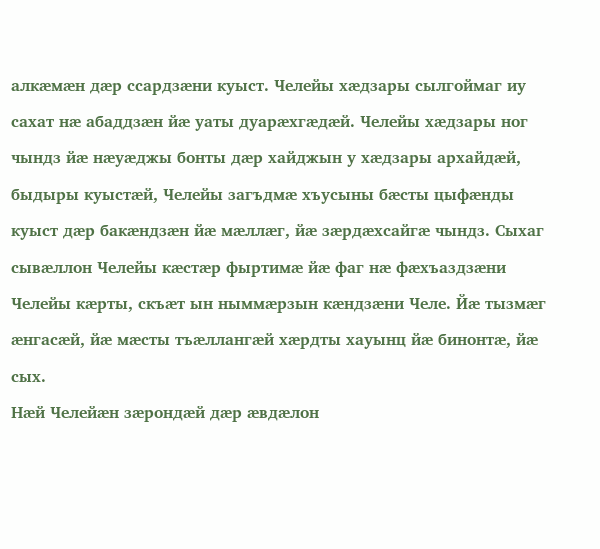алкæмæн дæр ссардзæни куыст. Челейы хæдзары сылгоймаг иу сахат нæ абаддзæн йæ уаты дуарæхгæдæй. Челейы хæдзары ног чындз йæ нæуæджы бонты дæр хайджын у хæдзары архайдæй, быдыры куыстæй, Челейы загъдмæ хъусыны бæсты цыфæнды куыст дæр бакæндзæн йæ мæллæг, йæ зæрдæхсайгæ чындз. Сыхаг сывæллон Челейы кæстæр фыртимæ йæ фаг нæ фæхъаздзæни Челейы кæрты, скъæт ын ныммæрзын кæндзæни Челе. Йæ тызмæг æнгасæй, йæ мæсты тъæллангæй хæрдты хауынц йæ бинонтæ, йæ сых.
Нæй Челейæн зæрондæй дæр æвдæлон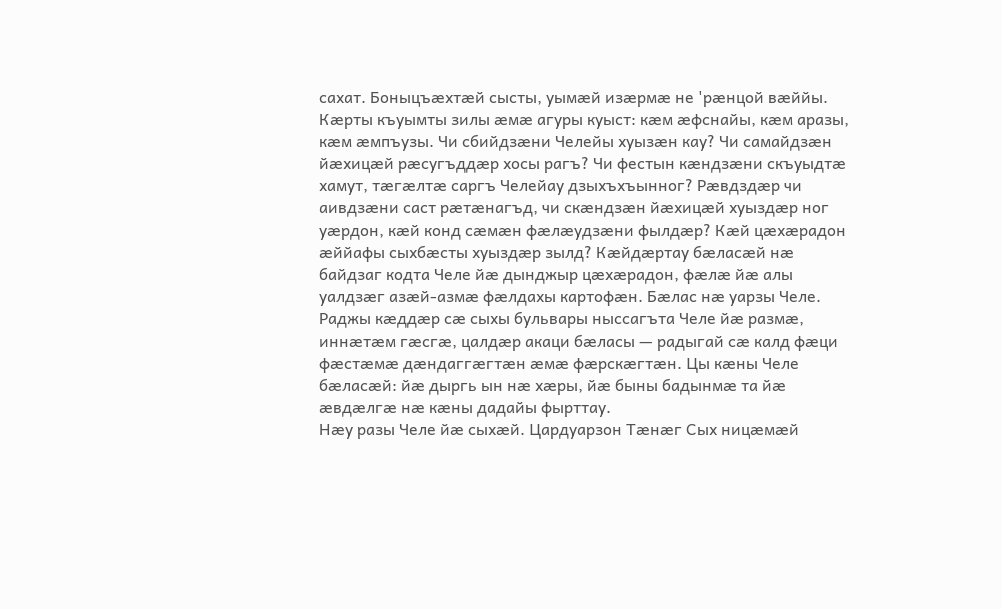сахат. Боныцъæхтæй сысты, уымæй изæрмæ не 'рæнцой вæййы. Кæрты къуымты зилы æмæ агуры куыст: кæм æфснайы, кæм аразы, кæм æмпъузы. Чи сбийдзæни Челейы хуызæн кау? Чи самайдзæн йæхицæй рæсугъддæр хосы рагъ? Чи фестын кæндзæни скъуыдтæ хамут, тæгæлтæ саргъ Челейау дзыхъхъынног? Рæвдздæр чи аивдзæни саст рæтæнагъд, чи скæндзæн йæхицæй хуыздæр ног уæрдон, кæй конд сæмæн фæлæудзæни фылдæр? Кæй цæхæрадон æййафы сыхбæсты хуыздæр зылд? Кæйдæртау бæласæй нæ байдзаг кодта Челе йæ дынджыр цæхæрадон, фæлæ йæ алы уалдзæг азæй-азмæ фæлдахы картофæн. Бæлас нæ уарзы Челе. Раджы кæддæр сæ сыхы бульвары ныссагъта Челе йæ размæ, иннæтæм гæсгæ, цалдæр акаци бæласы — радыгай сæ калд фæци фæстæмæ дæндаггæгтæн æмæ фæрскæгтæн. Цы кæны Челе бæласæй: йæ дыргь ын нæ хæры, йæ быны бадынмæ та йæ æвдæлгæ нæ кæны дадайы фырттау.
Нæу разы Челе йæ сыхæй. Цардуарзон Тæнæг Сых ницæмæй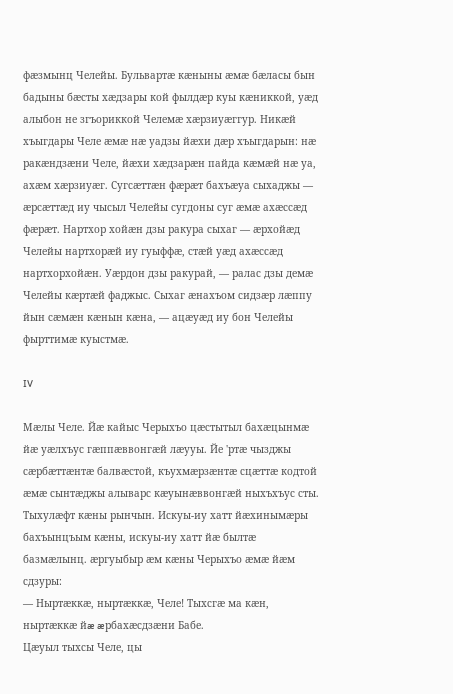фæзмынц Челейы. Бульвартæ кæныны æмæ бæласы бын бадыны бæсты хæдзары кой фылдæр куы кæниккой, уæд алыбон не згъориккой Челемæ хæрзиуæггур. Никæй хъыгдары Челе æмæ нæ уадзы йæхи дæр хъыгдарын: нæ ракæндзæни Челе, йæхи хæдзарæн пайда кæмæй нæ уа, ахæм хæрзиуæг. Сугсæттæн фæрæт бахъæуа сыхаджы — æрсæттæд иу чысыл Челейы сугдоны суг æмæ ахæссæд фæрæт. Нартхор хойæн дзы ракура сыхаг — æрхойæд Челейы нартхорæй иу гуыффæ, стæй уæд ахæссæд нартхорхойæн. Уæрдон дзы ракурай, — ралас дзы демæ Челейы кæртæй фаджыс. Сыхаг æнахъом сидзæр лæппу йын сæмæн кæнын кæна, — ацæуæд иу бон Челейы фырттимæ куыстмæ.

IV

Мæлы Челе. Йæ кайыс Черыхъо цæстытыл бахæцынмæ йæ уæлхъус гæппæввонгæй лæууы. Йе 'ртæ чызджы сæрбæттæнтæ балвæстой, къухмæрзæнтæ сцæттæ кодтой æмæ сынтæджы алыварс кæуынæввонгæй ныхъхъус сты. Тыхулæфт кæны рынчын. Искуы-иу хатт йæхинымæры бахъынцъым кæны, искуы-иу хатт йæ былтæ базмæлынц. æргуыбыр æм кæны Черыхъо æмæ йæм сдзуры:
— Ныртæккæ, ныртæккæ, Челе! Тыхсгæ ма кæн, ныртæккæ йæ æрбахæсдзæни Бабе.
Цæуыл тыхсы Челе, цы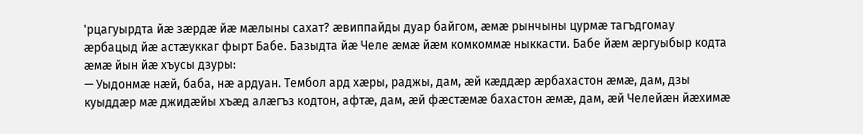'рцагуырдта йæ зæрдæ йæ мæлыны сахат? æвиппайды дуар байгом, æмæ рынчыны цурмæ тагъдгомау æрбацыд йæ астæуккаг фырт Бабе. Базыдта йæ Челе æмæ йæм комкоммæ ныккасти. Бабе йæм æргуыбыр кодта æмæ йын йæ хъусы дзуры:
— Уыдонмæ нæй, баба, нæ ардуан. Тембол ард хæры, раджы, дам, æй кæддæр æрбахастон æмæ, дам, дзы куыддæр мæ джидæйы хъæд алæгъз кодтон, афтæ, дам, æй фæстæмæ бахастон æмæ, дам, æй Челейæн йæхимæ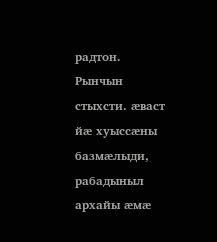радтон.
Рынчын стыхсти. æваст йæ хуыссæны базмæлыди, рабадыныл архайы æмæ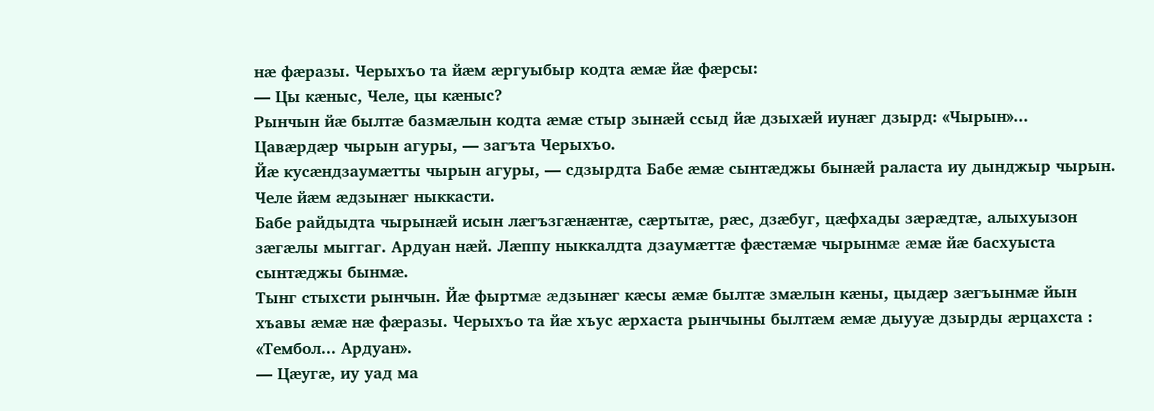нæ фæразы. Черыхъо та йæм æргуыбыр кодта æмæ йæ фæрсы:
— Цы кæныс, Челе, цы кæныс?
Рынчын йæ былтæ базмæлын кодта æмæ стыр зынæй ссыд йæ дзыхæй иунæг дзырд: «Чырын»...
Цавæрдæр чырын агуры, — загъта Черыхъо.
Йæ кусæндзаумæтты чырын агуры, — сдзырдта Бабе æмæ сынтæджы бынæй раласта иу дынджыр чырын. Челе йæм æдзынæг ныккасти.
Бабе райдыдта чырынæй исын лæгъзгæнæнтæ, сæртытæ, рæс, дзæбуг, цæфхады зæрæдтæ, алыхуызон зæгæлы мыггаг. Ардуан нæй. Лæппу ныккалдта дзаумæттæ фæстæмæ чырынмæ æмæ йæ басхуыста сынтæджы бынмæ.
Тынг стыхсти рынчын. Йæ фыртмæ æдзынæг кæсы æмæ былтæ змæлын кæны, цыдæр зæгъынмæ йын хъавы æмæ нæ фæразы. Черыхъо та йæ хъус æрхаста рынчыны былтæм æмæ дыууæ дзырды æрцахста : «Тембол... Ардуан».
— Цæугæ, иу уад ма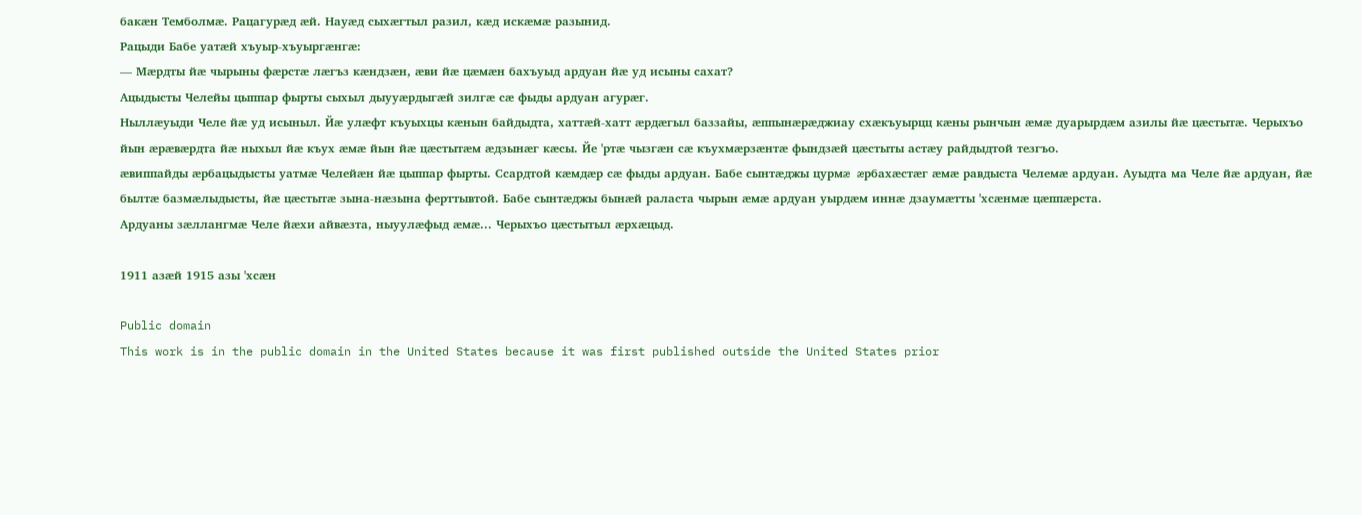бакæн Темболмæ. Рацагурæд æй. Науæд сыхæгтыл разил, кæд искæмæ разынид.
Рацыди Бабе уатæй хъуыр-хъуыргæнгæ:
— Мæрдты йæ чырыны фæрстæ лæгъз кæндзæн, æви йæ цæмæн бахъуыд ардуан йæ уд исыны сахат?
Ацыдысты Челейы цыппар фырты сыхыл дыууæрдыгæй зилгæ сæ фыды ардуан агурæг.
Ныллæуыди Челе йæ уд исыныл. Йæ улæфт къуыхцы кæнын байдыдта, хаттæй-хатт æрдæгыл баззайы, æппынæрæджиау схæкъуырцц кæны рынчын æмæ дуарырдæм азилы йæ цæстытæ. Черыхъо йын æрæвæрдта йæ ныхыл йæ къух æмæ йын йæ цæстытæм æдзынæг кæсы. Йе 'ртæ чызгæн сæ къухмæрзæнтæ фындзæй цæстыты астæу райдыдтой тезгъо.
æвиппайды æрбацыдысты уатмæ Челейæн йæ цыппар фырты. Ссардтой кæмдæр сæ фыды ардуан. Бабе сынтæджы цурмæ æрбахæстæг æмæ равдыста Челемæ ардуан. Ауыдта ма Челе йæ ардуан, йæ былтæ базмæлыдысты, йæ цæстытæ зына-нæзына ферттывтой. Бабе сынтæджы бынæй раласта чырын æмæ ардуан уырдæм иннæ дзаумæтты 'хсæнмæ цæппæрста.
Ардуаны зæллангмæ Челе йæхи айвæзта, ныуулæфыд æмæ... Черыхъо цæстытыл æрхæцыд.

1911 азæй 1915 азы 'хсæн

Public domain
This work is in the public domain in the United States because it was first published outside the United States prior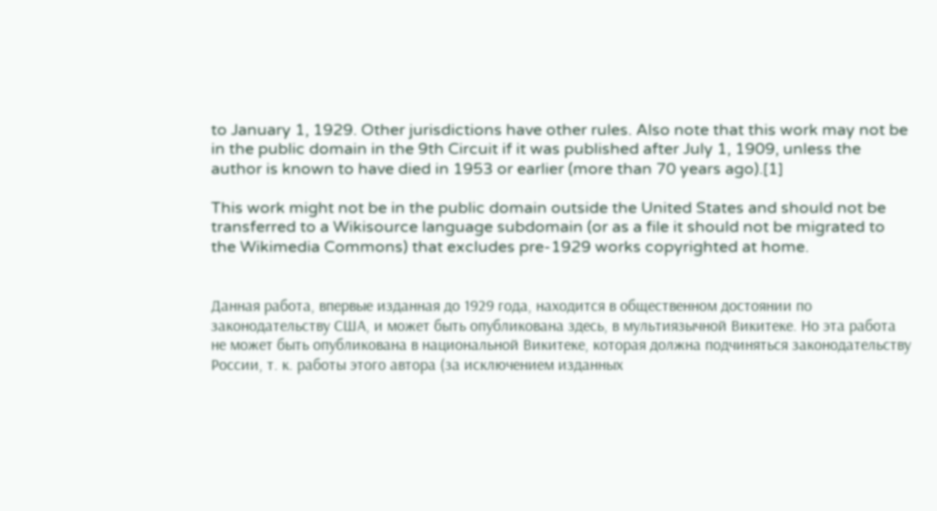to January 1, 1929. Other jurisdictions have other rules. Also note that this work may not be in the public domain in the 9th Circuit if it was published after July 1, 1909, unless the author is known to have died in 1953 or earlier (more than 70 years ago).[1]

This work might not be in the public domain outside the United States and should not be transferred to a Wikisource language subdomain (or as a file it should not be migrated to the Wikimedia Commons) that excludes pre-1929 works copyrighted at home.


Данная работа, впервые изданная до 1929 года, находится в общественном достоянии по законодательству США, и может быть опубликована здесь, в мультиязычной Викитеке. Но эта работа не может быть опубликована в национальной Викитеке, которая должна подчиняться законодательству России, т. к. работы этого автора (за исключением изданных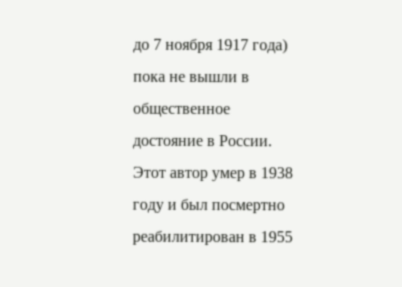до 7 ноября 1917 года) пока не вышли в общественное достояние в России. Этот автор умер в 1938 году и был посмертно реабилитирован в 1955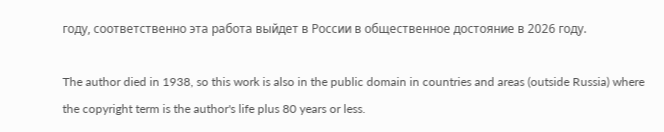году, соответственно эта работа выйдет в России в общественное достояние в 2026 году.

The author died in 1938, so this work is also in the public domain in countries and areas (outside Russia) where the copyright term is the author's life plus 80 years or less.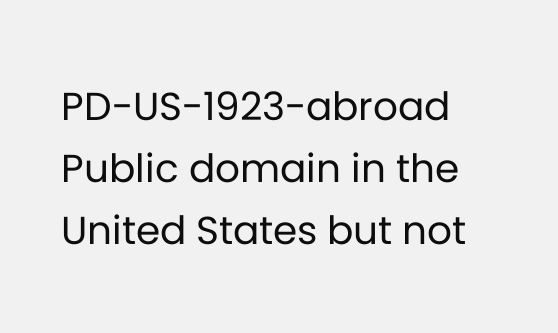PD-US-1923-abroad Public domain in the United States but not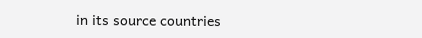in its source countries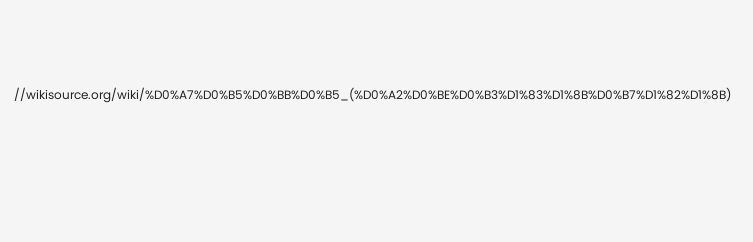//wikisource.org/wiki/%D0%A7%D0%B5%D0%BB%D0%B5_(%D0%A2%D0%BE%D0%B3%D1%83%D1%8B%D0%B7%D1%82%D1%8B)